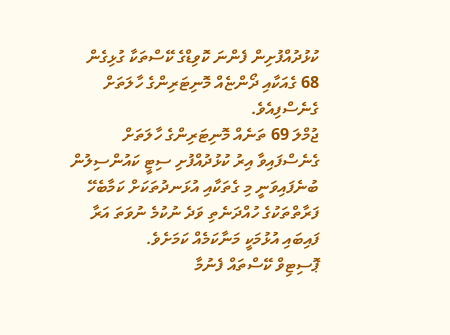ކުޅުދުއްފުށިން ފެންނަ ކޮވިޑްގެ ކޭސްތަކާ ގުޅިގެން 68 ގެއަކާއި ދޯންޏެއް މޮނިޓަރިންގެ ހާލަތަށް ގެނެސްފިއެވެ.
ޖުމްލަ 69 ތަނެއް މޮނިޓަރިންގެ ހާލަތަށް ގެނެސްފައިވާ އިރު ކުޅުދުއްފުށި ސިޓީ ކައުންސިލުން ބުނެފައިވަނީ މި ގެތަކާއި އުޅަނދުތަކަށް ކަމާބެހޭ ފަރާތްތަކުގެ ހުއްދަނެތި ވަދެ ނުކުމެ ނުވަތަ އަރާ ފައިބައި އުޅުމަކީ މަނާކަމެއް ކަމަށެވެ.
ޕޮސިޓިވް ކޭސްތައް ފެނުމާ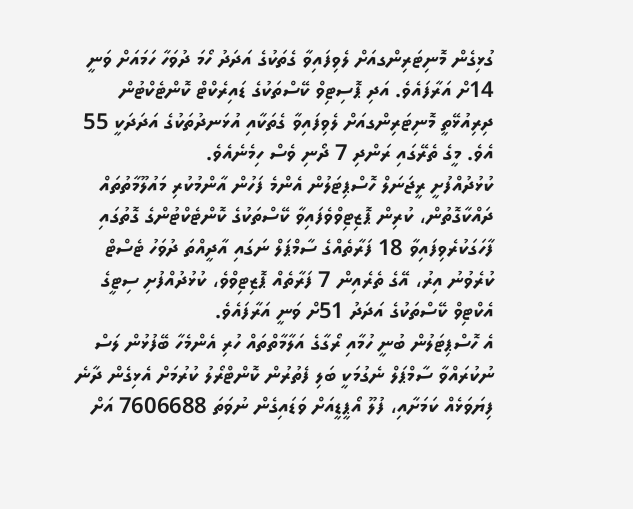ގުޅިގެން މޮނިޓަރިންގއަށް ލެވިފައިވާ ގެތަކުގެ އަދަދު ހޯމަ ދުވަހާ ހަމައަށް ވަނީ 14ށް އަރާފައެވެ. އަދި ޕޮސިޓިވް ކޭސްތަކުގެ ޑައިރެކްޓް ކޮންޓެކްޓުން ދިރިއުޅޭތީ މޮނިޓަރިންގއަށް ލެވިފައިވާ ގެތަކާއި އުޅަނދުތަކުގެ އަދަދަކީ 55 އެވެ. މީގެ ތެރޭގައި ރަންދި 7 ދޯނި ވެސް ހިމެނެއެވެ.
ކުޅުދުއްފުށީ ރީޖަނަލް ހޮސްޕިޓަލުން އެންމެ ފަހުން އާންމުކުރި މައުލޫމާތުތައް ދައްކާގޮތުން، ކުރިން ޕޮޒިޓިވްވެފައިވާ ކޭސްތަކުގެ ކޮންޓެކްޓުންގެ ގޮތުގައި ފާހަގަކުރެވިފައިވާ 18 ފަރާތެއްގެ ސާމްޕަލް ނަގައި އާދީއްތަ ދުވަހު ޓެސްޓް ކުރެވުނު އިރު، އޭގެ ތެރެއިން 7 ފަރާތެއް ޕޮޒިޓިވްވެ، ކުޅުދުއްފުށި ސިޓީގެ އެކްޓިވް ކޭސްތަކުގެ އަދަދު 51ށް ވަނީ އަރާފައެވެ.
އެ ހޮސްޕިޓަލުން ބުނީ ހުމާއި ރޯގާގެ އަލާމާތްތައް ހުރި އެންމެހާ ބޭފުޅުން ލަސް ނުކުރައްވާ ސާމްޕަލް ނެގުމަކީ ބަލި ފެތުރުން ކޮންޓްރޯލު ކުރުމަށް އެޅިގެން ދާނެ ފިޔަވަޅެއް ކަމަށާއި، ފުލޫ އޯޕީޑީއަށް ވަޑައިގެން ނުވަތަ 7606688 އަށް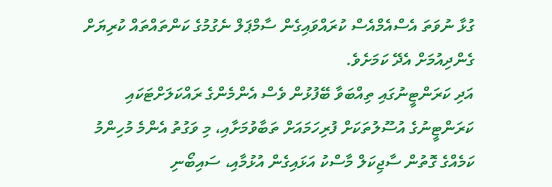ގުޅާ ނުވަތަ އެސްއެމްއެސް ކުރައްވައިގެން ސާމްޕަލް ނެގުމުގެ ކަންތައްތައް ކުރިޔަށް ގެންދިއުމަށް އެދޭ ކަމަށެވެ.
އަދި ކަރަންޓީނުގައި ތިއްބަވާ ބޭފުޅުން ވެސް އެންމެންގެ ރައްކަލަށްޓަކައި ކަރަންޓީނުގެ އުސޫލުތަކަށް ފުރިހަމައަށް ތަބާވުމަށާއި، މި ވަގުތު އެންމެ މުހިންމު ކަމެއްގެ ގޮތުން ސާޖިކަލް މާސްކު އަޅައިގެން އުޅުމާއި، ސައިބޯނި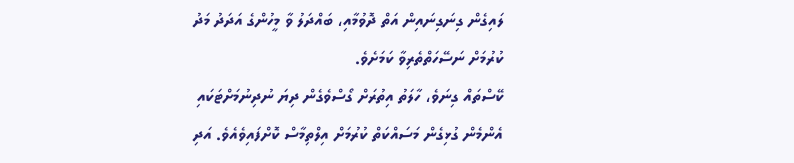ލައިގެން ގިނަގިނައިން އަތް ދޮވުމާއި، ބައްދަލު ވާ މީހުންގެ އަދަދު މަދު ކުރުމަށް ނަސޭހަތްތެރިވާ ކަމަށެވެ.
ކޭސްތައް ގިނަވެ، ހާލަތު އިތުރަށް ގޯސްވެގެން ދިޔަ ނުދިނުމަށްޓަކައި އެންމެން ގުޅިގެން މަސައްކަތް ކުރުމަށް އިލްތިމާސް ކޮށްފައިވެއެވެ. އަދި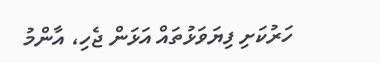ހަރުކަށި ފިޔަވަޅުތައް އަޅަން ޖެހި، އާންމު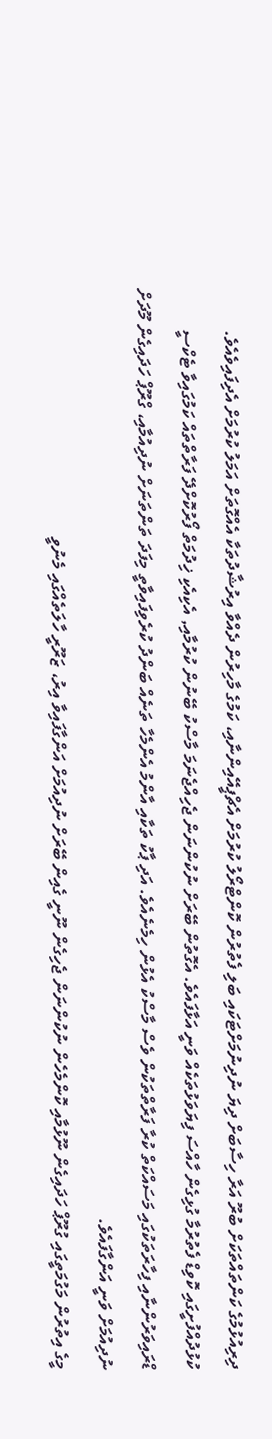ދިރިއުޅުމުގެ ކަންތައްތަކަށް ބުރޫ އަރާ ހިސާބަށް ދިޔަ ނުދިނުމަށްޓަކައި ބަލި ފެތުރުން ކޮންޓްރޯލު ކުރުމަށް އެޗްޕީއޭއިންނާއި، ކަމުގެ މާހިރުން ދެއްވާ އިރުޝާދުތަކާ އެއްގޮތަށް އަމަލު ކުރުމަށް އެދިފައިވެއެވެ.
ކުޅުދުއްފުށީގައި ކޮވިޑް ފެތުރުމާ ގުޅިގެން ހާއްސަ ފިޔަވަޅުތަކެއް ވަނީ އަޅާފައެވެ. އެގޮތުން ބޭރަށް ނުކުންނަން ޖެހިއްޖެނަމަ މާސްކު ބޭނުން ކުރުމާއި, އެކިއެކި ޚިދުމަތް ފޯރުކޮށްދޭ ފަރާތްތައް ކަމުގައިވާ ޓެކްސީ ޑްރައިވަރުންނާއި ފިހާރަތަކުގައި މަސައްކަތް ކުރާ ފަރާތްތަކުން ވެސް މާސްކު އެޅުން ހިމެނެއެވެ. އަދި ޕާކު ތަކާއި އާންމު އެންމެހާ ތަނެއް ބަންދު ކުރެވިފައިވާތީ މިފަދަ ތަންތަނަށް ނުދިއުމާއި، ގްރޫޕް ހަދައިގެން މޫދަށް ނުދިއުމަށް ވަނީ އަންގާފައެވެ.
މީގެ އިތުރުން މަގުމަތީގައި ގުރޫޕް ހަދައިގެން ނޫޅުމާއި ކޮންމެހެން ނުކުންނަން ޖެހިގެން ނޫނީ ގެއިން ބޭރަށް ނުދިއުމަށް އަންގާފައިވާ އިރު، ޒަރޫރީ ހާލަތެއްގައި މެނުވީ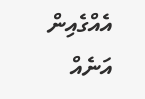އެއްގެއިން އަނެއް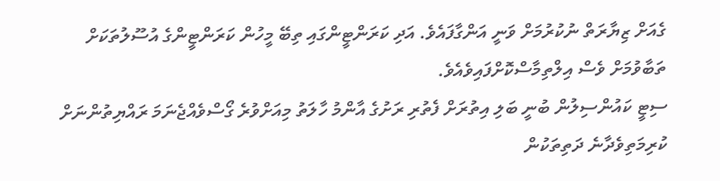ގެއަށް ޒިޔާރަތް ނުކުރުމަށް ވަނީ އަންގާފައެވެ. އަދި ކަރަންޓީންގައި ތިބޭ މީހުން ކަރަންޓީންގެ އުސޫލުތަކަށް ތަބާވުމަށް ވެސް އިލްތިމާސްކޮށްފައިވެއެވެ.
ސިޓީ ކައުންސިލުން ބުނީ ބަލި އިތުރަށް ފެތުރި ރަށުގެ އާންމު ހާލަތު މިއަށްވުރެ ގޯސްވެއްޖެނަމަ ރައްޔިތުންނަށް ކުރިމަތިވެދާނެ ދަތިތަކުން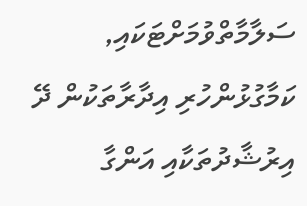ސަލާމާތްވުމަށްޓަކައި, ކަމާގުޅުންހުރި އިދާރާތަކުން ދޭ އިރުޝާދުތަކާއި އަންގާ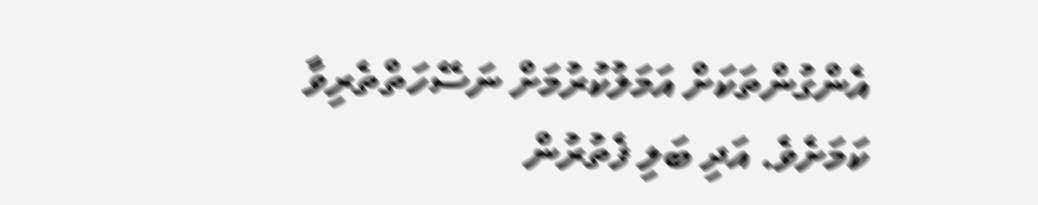އެންގުންތަކަށް އަމަލުކުރުމަށް ނަސޭހަތްތެރިވާ ކަމަށެވެ. އަދި ބަލި ފެތުރުން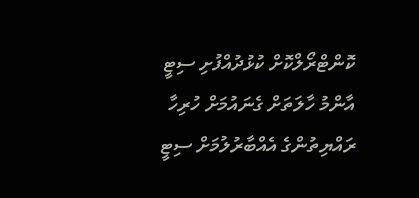ކޮންޓްރޯލްކޮށް ކުޅުދުއްފުށި ސިޓީ އާންމު ހާލަތަށް ގެނައުމަށް ހުރިހާ ރައްޔިތުންގެ އެއްބާރުލުމަށް ސިޓީ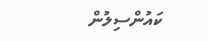ކައުންސިލުން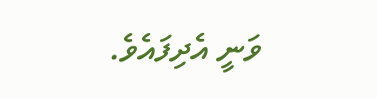ވަނީ އެދިފައެވެ.